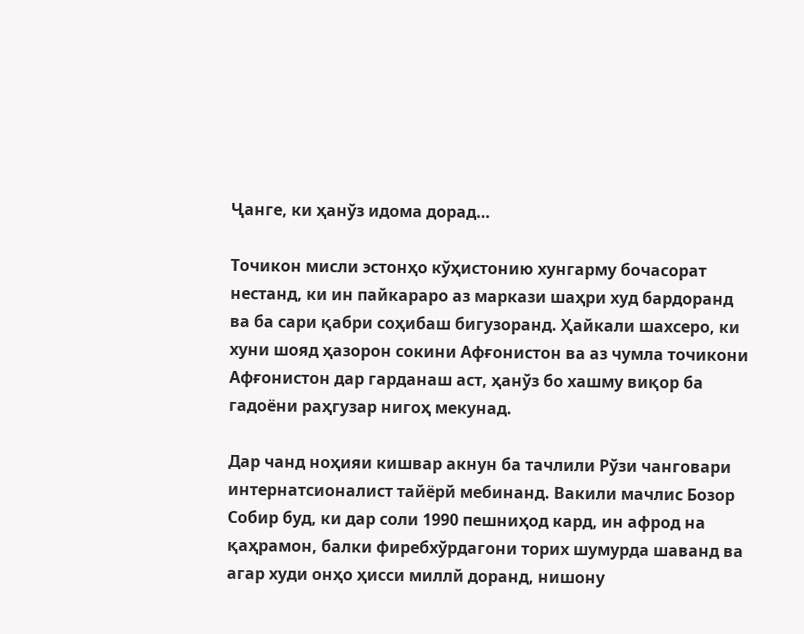Ҷанге, ки ҳанўз идома дорад…

Точикон мисли эстонҳо кўҳистонию хунгарму бочасорат нестанд, ки ин пайкараро аз маркази шаҳри худ бардоранд ва ба сари қабри соҳибаш бигузоранд. Ҳайкали шахсеро, ки хуни шояд ҳазорон сокини Афғонистон ва аз чумла точикони Афғонистон дар гарданаш аст, ҳанўз бо хашму виқор ба гадоёни раҳгузар нигоҳ мекунад.

Дар чанд ноҳияи кишвар акнун ба тачлили Рўзи чанговари интернатсионалист тайёрй мебинанд. Вакили мачлис Бозор Собир буд, ки дар соли 1990 пешниҳод кард, ин афрод на қаҳрамон, балки фиребхўрдагони торих шумурда шаванд ва агар худи онҳо ҳисси миллй доранд, нишону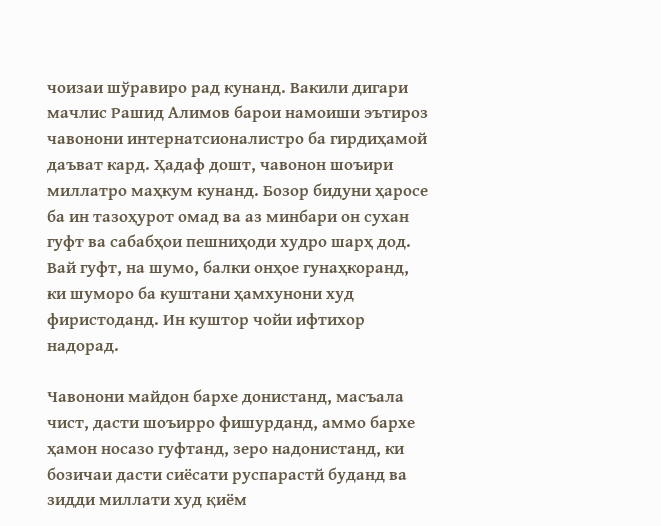чоизаи шўравиро рад кунанд. Вакили дигари мачлис Рашид Алимов барои намоиши эътироз чавонони интернатсиoналистро ба гирдиҳамой даъват кард. Ҳадаф дошт, чавонон шоъири миллатро маҳкум кунанд. Бозор бидуни ҳаросе ба ин тазоҳурот омад ва аз минбари он сухан гуфт ва сабабҳои пешниҳоди худро шарҳ дод. Вай гуфт, на шумо, балки онҳое гунаҳкоранд, ки шуморо ба куштани ҳамхунони худ фиристоданд. Ин куштор чойи ифтихор надорад.

Чавонони майдон бархе донистанд, масъала чист, дасти шоъирро фишурданд, аммо бархе ҳамон носазо гуфтанд, зеро надонистанд, ки бозичаи дасти сиёсати руспарастй буданд ва зидди миллати худ қиём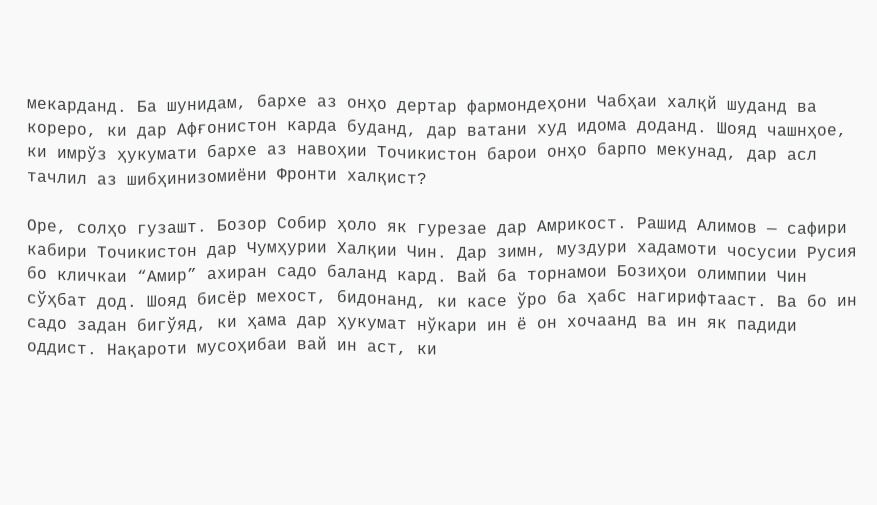мекарданд. Ба шунидам, бархе аз онҳо дертар фармондеҳони Чабҳаи халқй шуданд ва кореро, ки дар Афғонистон карда буданд, дар ватани худ идома доданд. Шояд чашнҳое, ки имрўз ҳукумати бархе аз навоҳии Точикистон барои онҳо барпо мекунад, дар асл тачлил аз шибҳинизомиёни Фронти халқист?

Оре, солҳо гузашт. Бозор Собир ҳоло як гурезае дар Амрикост. Рашид Алимов — сафири кабири Точикистон дар Чумҳурии Халқии Чин. Дар зимн, муздури хадамоти чосусии Русия бо кличкаи “Амир” ахиран садо баланд кард. Вай ба торнамои Бозиҳои олимпии Чин сўҳбат дод. Шояд бисёр мехост, бидонанд, ки касе ўро ба ҳабс нагирифтааст. Ва бо ин садо задан бигўяд, ки ҳама дар ҳукумат нўкари ин ё он хочаанд ва ин як падиди оддист. Нақароти мусоҳибаи вай ин аст, ки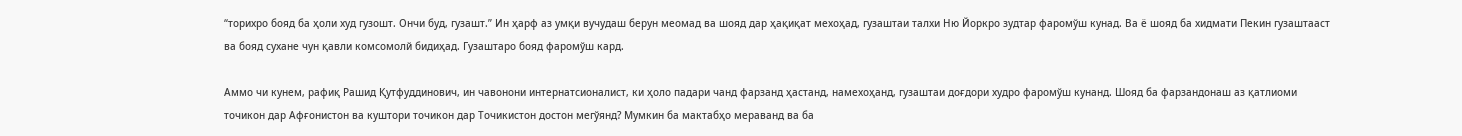“торихро бояд ба ҳоли худ гузошт. Ончи буд, гузашт.” Ин ҳарф аз умқи вучудаш берун меомад ва шояд дар ҳақиқат мехоҳад, гузаштаи талхи Ню Йоркро зудтар фаромўш кунад. Ва ё шояд ба хидмати Пекин гузаштааст ва бояд сухане чун қавли комсомолй бидиҳад. Гузаштаро бояд фаромўш кард.

Аммо чи кунем, рафиқ Рашид Қутфуддинович, ин чавонони интернатсионалист, ки ҳоло падари чанд фарзанд ҳастанд, намехоҳанд, гузаштаи доғдори худро фаромўш кунанд. Шояд ба фарзандонаш аз қатлиоми точикон дар Афғонистон ва куштори точикон дар Точикистон достон мегўянд? Мумкин ба мактабҳо мераванд ва ба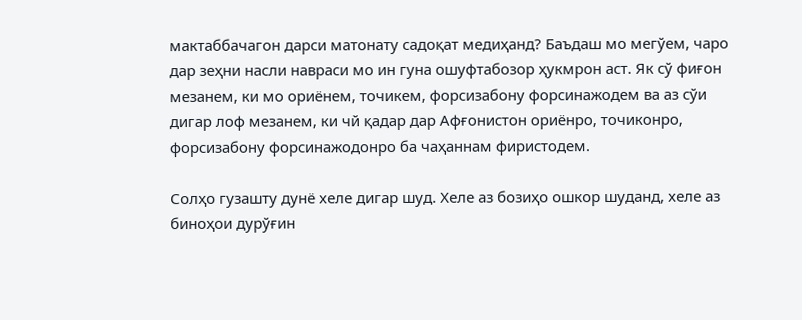мактаббачагон дарси матонату садоқат медиҳанд? Баъдаш мо мегўем, чаро дар зеҳни насли навраси мо ин гуна ошуфтабозор ҳукмрон аст. Як сў фиғон мезанем, ки мо ориёнем, точикем, форсизабону форсинажодем ва аз сўи дигар лоф мезанем, ки чй қадар дар Афғонистон ориёнро, точиконро, форсизабону форсинажодонро ба чаҳаннам фиристодем.

Солҳо гузашту дунё хеле дигар шуд. Хеле аз бозиҳо ошкор шуданд, хеле аз биноҳои дурўғин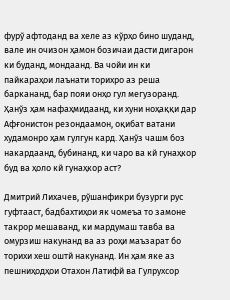фурў афтоданд ва хеле аз кўрҳо бино шуданд, вале ин очизон ҳамон бозичаи дасти дигарон ки буданд, мондаанд. Ва чойи ин ки пайкараҳои лаънати торихро аз реша баркананд, бар пояи онҳо гул мегузоранд. Ҳанўз ҳам нафаҳмидаанд, ки хуни ноҳаққи дар Афғонистон резондаамон, оқибат ватани худамонро ҳам гулгун кард. Ҳанўз чашм боз накардаанд, бубинанд, ки чаро ва кй гунаҳкор буд ва ҳоло кй гунаҳкор аст?

Дмитрий Лихачев, рўшанфикри бузурги рус гуфтааст, бадбахтиҳои як чомеъа то замоне такрор мешаванд, ки мардумаш тавба ва омурзиш накунанд ва аз роҳи маъзарат бо торихи хеш оштй накунанд. Ин ҳам яке аз пешниҳодҳои Отахон Латифй ва Гулрухсор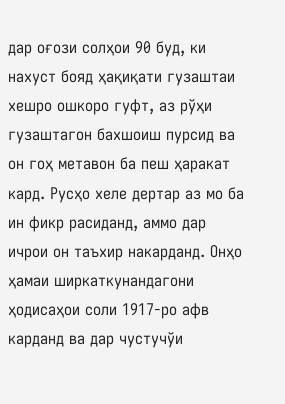дар оғози солҳои 90 буд, ки нахуст бояд ҳақиқати гузаштаи хешро ошкоро гуфт, аз рўҳи гузаштагон бахшоиш пурсид ва он гоҳ метавон ба пеш ҳаракат кард. Русҳо хеле дертар аз мо ба ин фикр расиданд, аммо дар ичрои он таъхир накарданд. Онҳо ҳамаи ширкаткунандагони ҳодисаҳои соли 1917-ро афв карданд ва дар чустучўи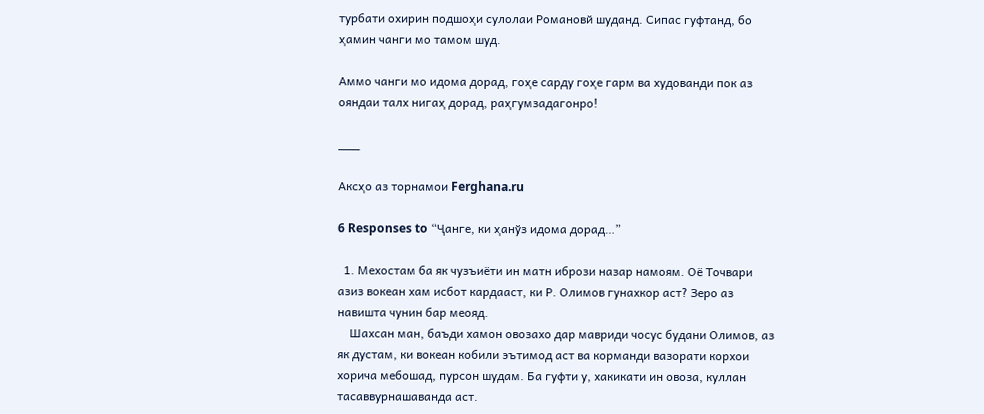турбати охирин подшоҳи сулолаи Романовй шуданд. Сипас гуфтанд, бо ҳамин чанги мо тамом шуд.

Аммо чанги мо идома дорад, гоҳе сарду гоҳе гарм ва худованди пок аз ояндаи талх нигаҳ дорад, раҳгумзадагонро!

___

Аксҳо аз торнамои Ferghana.ru

6 Responses to “Ҷанге, ки ҳанўз идома дорад…”

  1. Мехостам ба як чузъиёти ин матн ибрози назар намоям. Оё Точвари азиз вокеан хам исбот кардааст, ки Р. Олимов гунахкор аст? Зеро аз навишта чунин бар меояд.
    Шахсан ман, баъди хамон овозахо дар мавриди чосус будани Олимов, аз як дустам, ки вокеан кобили эътимод аст ва корманди вазорати корхои хорича мебошад, пурсон шудам. Ба гуфти у, хакикати ин овоза, куллан тасаввурнашаванда аст.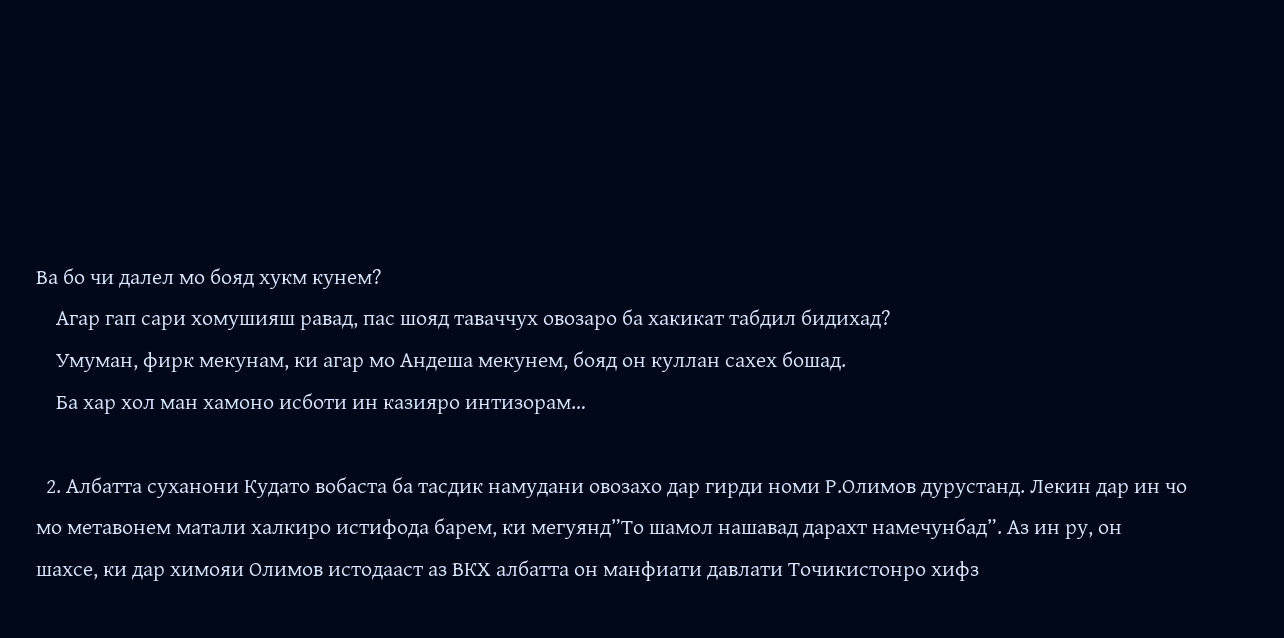Ва бо чи далел мо бояд хукм кунем?
    Агар гап сари хомушияш равад, пас шояд таваччух овозаро ба хакикат табдил бидихад?
    Умуман, фирк мекунам, ки агар мо Андеша мекунем, бояд он куллан сахех бошад.
    Ба хар хол ман хамоно исботи ин казияро интизорам…

  2. Албатта суханони Кудато вобаста ба тасдик намудани овозахо дар гирди номи Р.Олимов дурустанд. Лекин дар ин чо мо метавонем матали халкиро истифода барем, ки мегуянд”То шамол нашавад дарахт намечунбад”. Аз ин ру, он шахсе, ки дар химояи Олимов истодааст аз ВКХ албатта он манфиати давлати Точикистонро хифз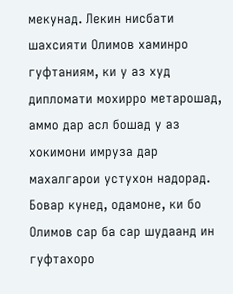мекунад. Лекин нисбати шахсияти Олимов хаминро гуфтаниям, ки у аз худ дипломати мохирро метарошад, аммо дар асл бошад у аз хокимони имруза дар махалгарои устухон надорад. Бовар кунед, одамоне, ки бо Олимов сар ба сар шудаанд ин гуфтахоро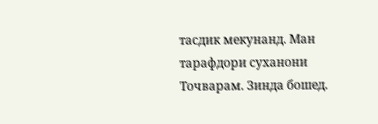тасдик мекунанд. Ман тарафдори суханони Точварам. Зинда бошед.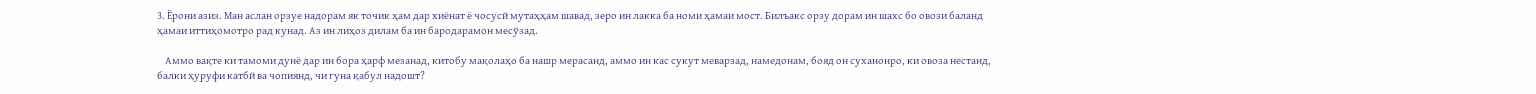3. Ёрони азиз. Ман аслан орзуе надорам як точик ҳам дар хиёнат ё чосусй мутаҳҳам шавад, зеро ин лакка ба номи ҳамаи мост. Билъакс орзу дорам ин шахс бо овози баланд ҳамаи иттиҳомотро рад кунад. Аз ин лиҳоз дилам ба ин бародарамон месўзад.

    Аммо вақте ки тамоми дунё дар ин бора ҳарф мезанад, китобу мақолаҳо ба нашр мерасанд, аммо ин кас сукут меварзад, намедонам, бояд он суханонро, ки овоза нестанд, балки ҳуруфи катбй ва чопиянд, чи гуна қабул надошт?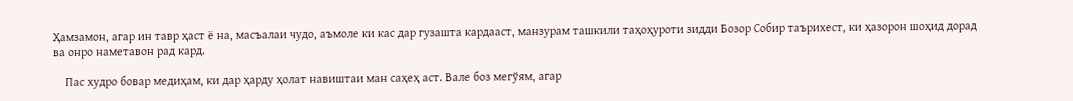Ҳамзамон, агар ин тавр ҳаст ё на, масъалаи чудо, аъмоле ки кас дар гузашта кардааст, манзурам ташкили таҳоҳуроти зидди Бозор Собир таърихест, ки ҳазорон шоҳид дорад ва онро наметавон рад кард.

    Пас худро бовар медиҳам, ки дар ҳарду ҳолат навиштаи ман саҳеҳ аст. Вале боз мегўям, агар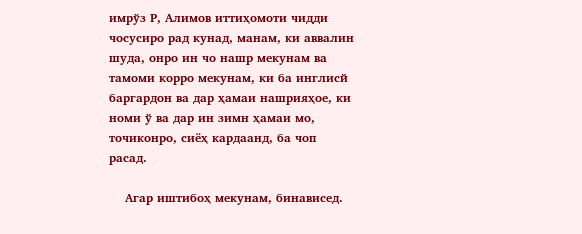имрўз Р, Алимов иттиҳомоти чидди чосусиро рад кунад, манам, ки аввалин шуда, онро ин чо нашр мекунам ва тамоми корро мекунам, ки ба инглисй баргардон ва дар ҳамаи нашрияҳое, ки номи ў ва дар ин зимн ҳамаи мо, точиконро, сиёҳ кардаанд, ба чоп расад.

    Агар иштибоҳ мекунам, бинависед.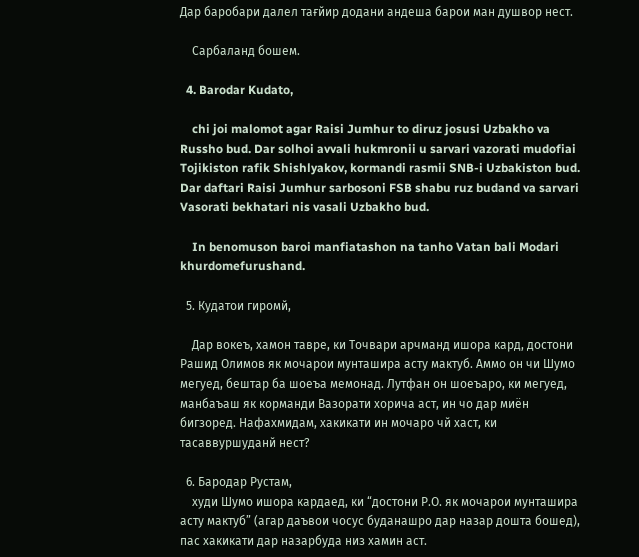Дар баробари далел тағйир додани андеша барои ман душвор нест.

    Сарбаланд бошем.

  4. Barodar Kudato,

    chi joi malomot agar Raisi Jumhur to diruz josusi Uzbakho va Russho bud. Dar solhoi avvali hukmronii u sarvari vazorati mudofiai Tojikiston rafik Shishlyakov, kormandi rasmii SNB-i Uzbakiston bud. Dar daftari Raisi Jumhur sarbosoni FSB shabu ruz budand va sarvari Vasorati bekhatari nis vasali Uzbakho bud.

    In benomuson baroi manfiatashon na tanho Vatan bali Modari khurdomefurushand.

  5. Кудатои гиромй,

    Дар вокеъ, хамон тавре, ки Точвари арчманд ишора кард, достони Рашид Олимов як мочарои мунташира асту мактуб. Аммо он чи Шумо мегуед, бештар ба шоеъа мемонад. Лутфан он шоеъаро, ки мегуед, манбаъаш як корманди Вазорати хорича аст, ин чо дар миён бигзоред. Нафахмидам, хакикати ин мочаро чй хаст, ки тасаввуршуданй нест?

  6. Бародар Рустам,
    худи Шумо ишора кардаед, ки “достони Р.О. як мочарои мунташира асту мактуб” (агар даъвои чосус буданашро дар назар дошта бошед), пас хакикати дар назарбуда низ хамин аст.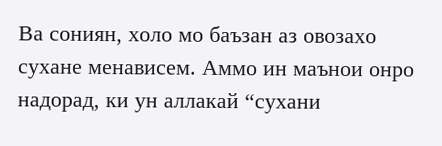Ва сониян, холо мо баъзан аз овозахо сухане менависем. Аммо ин маънои онро надорад, ки ун аллакай “сухани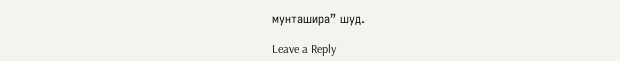мунташира” шуд.

Leave a Reply